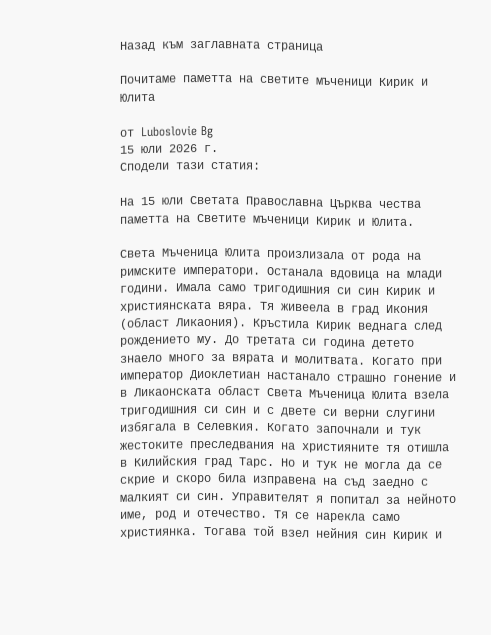Назад към заглавната страница

Почитаме паметта на светите мъченици Кирик и Юлита

от Luboslovie Bg
15 юли 2026 г.
Сподели тази статия:

На 15 юли Светата Православна Църква чества паметта на Светите мъченици Кирик и Юлита.

Света Мъченица Юлита произлизала от рода на римските императори. Останала вдовица на млади години. Имала само тригодишния си син Кирик и християнската вяра. Тя живеела в град Икония (област Ликаония). Кръстила Кирик веднага след рождението му. До третата си година детето знаело много за вярата и молитвата. Когато при император Диоклетиан настанало страшно гонение и в Ликаонската област Света Мъченица Юлита взела тригодишния си син и с двете си верни слугини избягала в Селевкия. Когато започнали и тук жестоките преследвания на християните тя отишла в Килийския град Тарс. Но и тук не могла да се скрие и скоро била изправена на съд заедно с малкият си син. Управителят я попитал за нейното име, род и отечество. Тя се нарекла само християнка. Тогава той взел нейния син Кирик и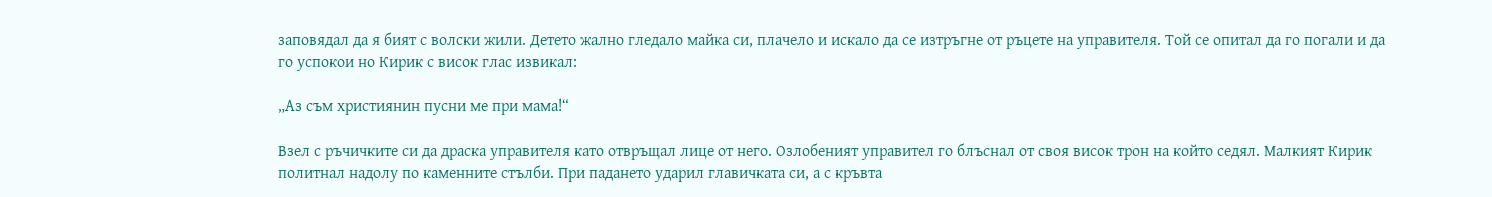заповядал да я бият с волски жили. Детето жално гледало майка си, плачело и искало да се изтръгне от ръцете на управителя. Той се опитал да го погали и да го успокои но Кирик с висок глас извикал:

„Аз съм християнин пусни ме при мама!“

Взел с ръчичките си да драска управителя като отвръщал лице от него. Озлобеният управител го блъснал от своя висок трон на който седял. Малкият Кирик политнал надолу по каменните стълби. При падането ударил главичката си, а с кръвта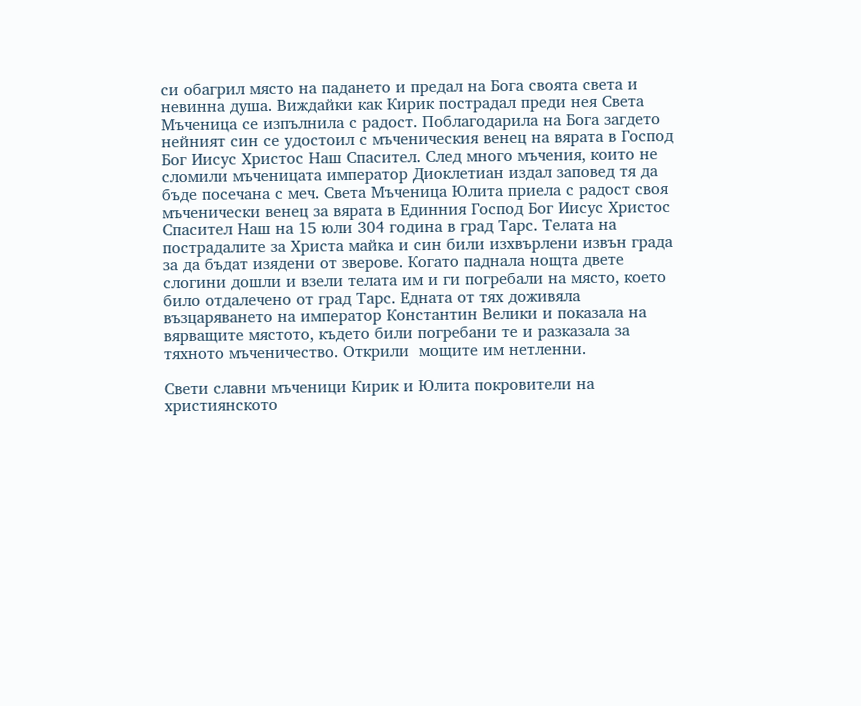си обагрил място на падането и предал на Бога своята света и невинна душа. Виждайки как Кирик пострадал преди нея Света Мъченица се изпълнила с радост. Поблагодарила на Бога загдето нейният син се удостоил с мъченическия венец на вярата в Господ Бог Иисус Христос Наш Спасител. След много мъчения, които не сломили мъченицата император Диоклетиан издал заповед тя да бъде посечана с меч. Света Мъченица Юлита приела с радост своя мъченически венец за вярата в Единния Господ Бог Иисус Христос Спасител Наш на 15 юли 304 година в град Тарс. Телата на пострадалите за Христа майка и син били изхвърлени извън града за да бъдат изядени от зверове. Когато паднала нощта двете слогини дошли и взели телата им и ги погребали на място, което било отдалечено от град Тарс. Едната от тях доживяла възцаряването на император Константин Велики и показала на вярващите мястото, където били погребани те и разказала за тяхното мъченичество. Открили  мощите им нетленни.

Свети славни мъченици Кирик и Юлита покровители на християнското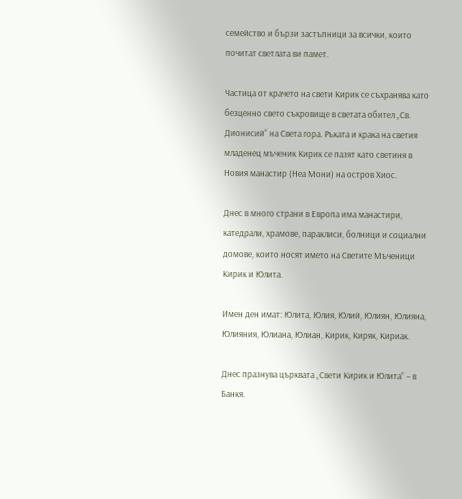семейство и бързи застъпници за всички, които почитат светлата ви памет.

Частица от крачето на свети Кирик се съхранява като безценно свето съкровище в светата обител „Св. Дионисий“ на Света гора. Ръката и крака на светия младенец мъченик Кирик се пазят като светиня в Новия манастир (Неа Мони) на остров Хиос.

Днес в много страни в Европа има манастири, катедрали, храмове, параклиси, болници и социални домове, които носят името на Светите Мъченици Кирик и Юлита.

Имен ден имат: Юлита, Юлия, Юлий, Юлиян, Юлияна, Юлияния, Юлиана, Юлиан, Кирик, Киряк, Кириак.

Днес празнува църквата „Свети Кирик и Юлита” – в Банкя.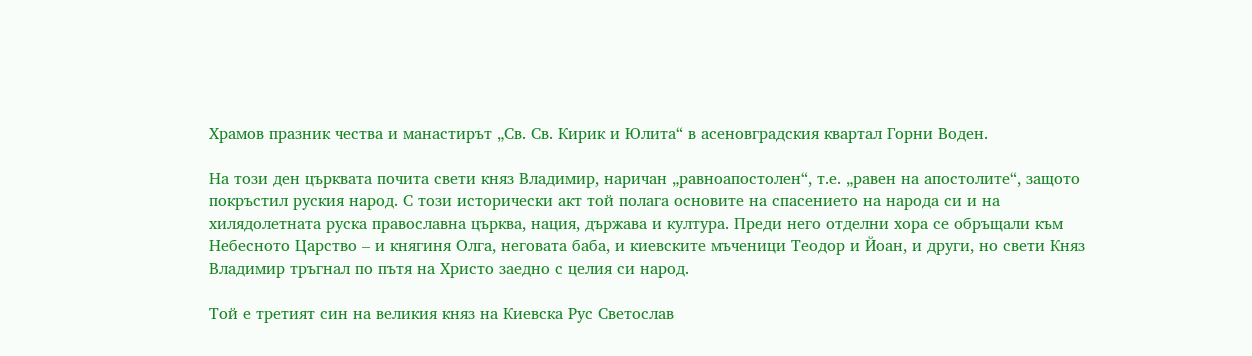Храмов празник чества и манастирът „Св. Св. Кирик и Юлита“ в асеновградския квартал Горни Воден.

На този ден църквата почита свети княз Владимир, наричан „равноапостолен“, т.е. „равен на апостолите“, защото покръстил руския народ. С този исторически акт той полага основите на спасението на народа си и на хилядолетната руска православна църква, нация, държава и култура. Преди него отделни хора се обръщали към Небесното Царство – и княгиня Олга, неговата баба, и киевските мъченици Теодор и Йоан, и други, но свети Княз Владимир тръгнал по пътя на Христо заедно с целия си народ.

Той е третият син на великия княз на Киевска Рус Светослав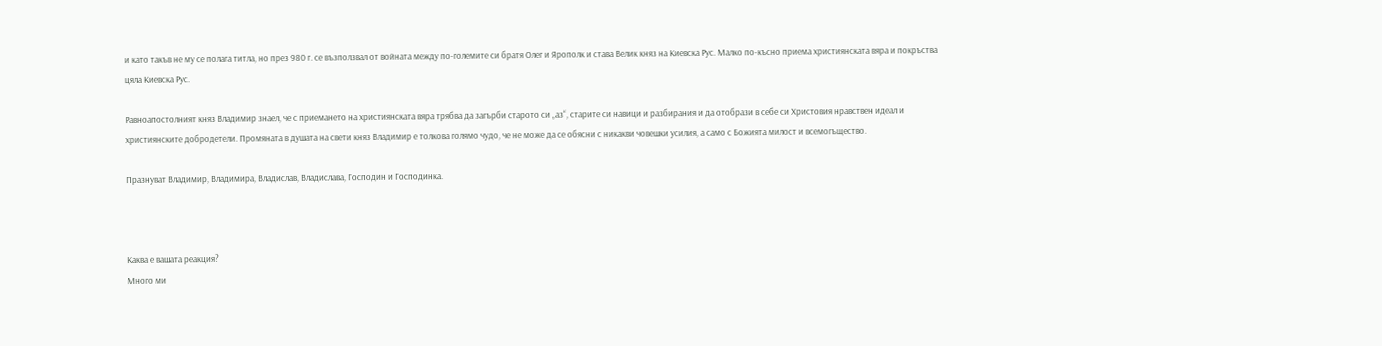и като такъв не му се полага титла, но през 980 г. се възползвал от войната между по-големите си братя Олег и Ярополк и става Велик княз на Киевска Рус. Малко по-късно приема християнската вяра и покръства цяла Киевска Рус.

Равноапостолният княз Владимир знаел, че с приемането на християнската вяра трябва да загърби старото си „аз“, старите си навици и разбирания и да отобрази в себе си Христовия нравствен идеал и християнските добродетели. Промяната в душата на свети княз Владимир е толкова голямо чудо, че не може да се обясни с никакви човешки усилия, а само с Божията милост и всемогъщество.

Празнуват Владимир, Владимира, Владислав, Владислава, Господин и Господинка.



Каква е вашата реакция?
Много ми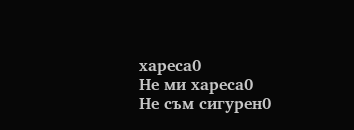хареса0
Не ми хареса0
Не съм сигурен0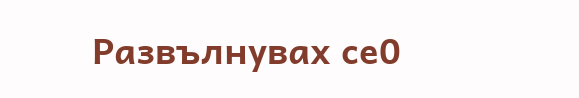Развълнувах се0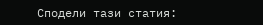Сподели тази статия: